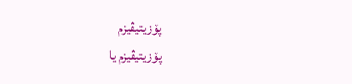پۆزیتیڤیزم
پۆزیتیڤیزم یا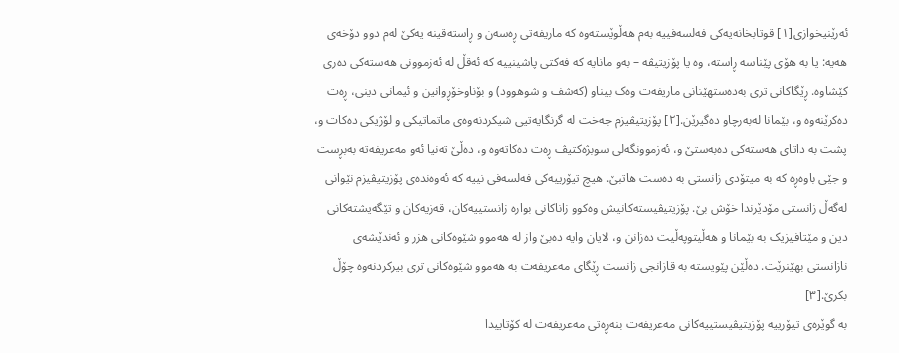ئەرێنیخوازی[١] قوتابخانەیەکی فەلسەفییە بەم ھەڵوێستەوە کە ماریفەتی ڕەسەن و ڕاستەقینە یەکێ لەم دوو دۆخەی ھەیە: یا بە ھۆی پێناسە ڕاستە، وە یا پۆزیتیڤە – بەو مانایە کە فەکتی پاشینییە کە ئەقڵ لە ئەزموونی ھەستەکی دەری کێشاوە. ڕێگاکانی تری بەدەستھێنانی ماریفەت وەک بیناو (کەشف و شوھوود) و بۆناوخۆڕوانین و ئیمانی دینی، ڕەت دەکرێنەوە و، بێمانا لەبەرچاو دەگیرێن.[٢] پۆزیتیڤیزم جەخت لە گرنگایەتیی شیکردنەوەی ماتماتیکی و لۆژیکی دەکات و، پشت بە داتای ھەستەکی دەبەستێ و، ئەزموونگەلی سوبژەکتیڤ ڕەت دەکاتەوە و، دەڵێ تەنیا ئەو مەعریفەتە بەبڕست و جێی باوەڕە کە بە میتۆدی زانستی بە دەست ھاتبێ. ھیچ تیۆرییەکی فەلسەفی نییە کە ئەوەندەی پۆزیتیڤیزم نێوانی لەگەڵ زانستی مۆدێرندا خۆش بێ. پۆزیتیڤیستەکانیش وەکوو زاناکانی بوارە زانستییەکان، قەزیەکان و تێگەیشتەکانی دین و مێتافیزیک بە بێمانا و ھەڵیتوپەڵیت دەزانن و، لایان وایە دەبێ واز لە ھەموو شێوەکانی ھزر و ئەندێشەی نازانستی بھێنرێت. دەڵێن پێویستە بە قازانجی زانست ڕێگای مەعریفەت بە ھەموو شێوەکانی تری بیرکردنەوە چۆڵ بکرێ.[٣]
بە گوێرەی تیۆرییە پۆزیتیڤیستییەکانی مەعریفەت بنەڕەتی مەعریفەت لە کۆتاییدا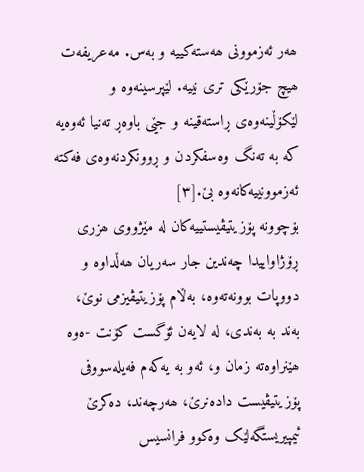ھەر ئەزموونی ھەستەکییە و بەس. مەعریفەت ھیچ جۆرێکی تری نییە. لێپرسینەوە و لێکۆڵینەوەی ڕاستەقینە و جێی باوەڕ تەنیا ئەوەیە کە بە تەنگ وەسفکردن و ڕوونکردنەوەی فەکتە ئەزموونییەکانەوە بێ.[٣]
بۆچوونە پۆزیتیڤیستییەکان لە مێژووی ھزری ڕۆژاواییدا چەندین جار سەریان ھەڵداوە و دووپات بوونەتەوە، بەڵام پۆزیتیڤیزمی نوێ، بەند بە بەندی، لە لایەن ئۆگست کۆنت -ەوە ھێنراوەتە زمان و، ئەو بە یەکەم فەیلەسووفی پۆزیتیڤیست دادەنرێ، ھەرچەند، دەکرێ ئیمپیریستگەلێک وەکوو فرانسیس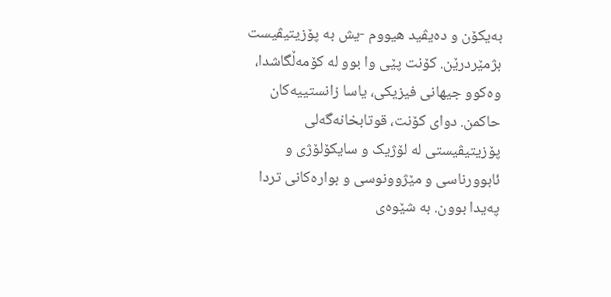بەیکۆن و دەیڤید ھیووم -یش بە پۆزیتیڤیست بژمێردرێن. کۆنت پێی وا بوو لە کۆمەڵگاشدا، وەکوو جیھانی فیزیکی، یاسا زانستییەکان حاکمن. دوای کۆنت، قوتابخانەگەلی پۆزیتیڤیستی لە لۆژیک و سایکۆلۆژی و ئابوورناسی و مێژوونوسی و بوارەکانی تردا پەیدا بوون. بە شێوەی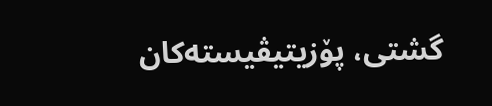گشتی، پۆزیتیڤیستەکان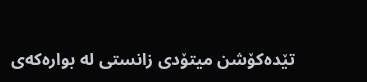تێدەکۆشن میتۆدی زانستی لە بوارەکەی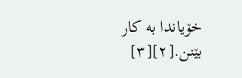خۆیاندا بە کار بێنن.[٢][٣]